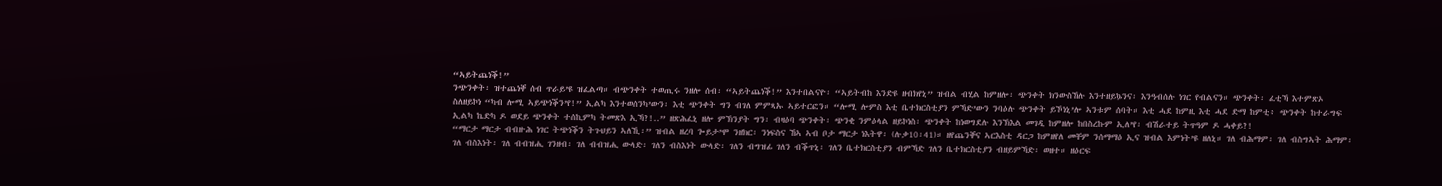“ኣይትጨነቕ!”
ንጭንቀት፡ ዝተጨነቐ ሰብ ጥራይ’ዩ ዝፈልጣ። ብጭንቀት ተወጢሩ ንዘሎ ሰብ፡ “ኣይትጨነቕ!” እንተበልናዮ፡ “ኣይትብከ እንድዩ ዘብክየኒ” ዝብል ብሂል ከምዘሎ፡ ጭንቀት ክንውስኸሉ እንተዘይኴንና፡ እንዓብሰሉ ነገር የብልናን። ጭንቀት፡ ፈቲኻ እተምጽኦ ስለዘይኮነ “ካብ ሎሚ ኣይጭነቕን’የ!” ኢልካ እንተወሰንካ’ውን፡ እቲ ጭንቀት ግን ብገለ ምምጻኡ ኣይተርፎን። “ሎሚ ሎምስ እቲ ቤተክርስቲያን ምኻድ’ውን ንባዕሉ ጭንቀት ይኾነኒ’ሎ ኣንቱም ሰባት። እቲ ሓደ ከምዚ እቲ ሓደ ድማ ከምቲ፥ ጭንቀት ከተራግፍ ኢልካ ኬድካ ዶ ወደይ ጭንቀት ተሰኪምካ ትመጽእ ኢኻ?!..” ዘጽሕፈኒ ዘሎ ምኽንያት ግን፡ ብዛዕባ ጭንቀት፡ ጭንቂ ንምዕላል ዘይኮነስ፡ ጭንቀት ከነወግደሉ እንኽእል መገዲ ከምዘሎ ከበስረኩም ኢለ’የ፡ ብሽራተይ ትጥዓም ዶ ሓቀይ?!
“ማርታ ማርታ ብብዙሕ ነገር ትጭነቕን ትጉህይን ኣለኺ፡” ዝብል ዘረባ ጐይታ’ሞ ንዘክር፡ ንነፍስና ኸኣ ኣብ ቦታ ማርታ ነእትዋ፡ (ሉቃ10፡41)። ዘየጨንቐና ኣርእስቲ ዳርጋ ከምዘየለ መቸም ንሰማማዕ ኢና ዝብል እምነት’ዩ ዘለኒ። ገለ ብሕማም፡ ገለ ብስግኣት ሕማም፡ ገለ ብስእነት፡ ገለ ብብዝሒ ገንዘብ፡ ገለ ብብዝሒ ውላድ፡ ገለን ብስእነት ውላድ፡ ገለን ብግዝፊ ገለን ብቕጥኒ፡ ገለን ቤተክርስቲያን ብምኻድ ገለን ቤተክርስቲያን ብዘይምኻድ፡ ወዘተ። ዘዕርፍ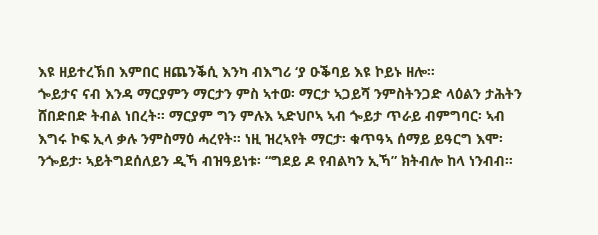እዩ ዘይተረኽበ እምበር ዘጨንቕሲ እንካ ብእግሪ ‘ያ ዑቕባይ እዩ ኮይኑ ዘሎ።
ጐይታና ናብ እንዳ ማርያምን ማርታን ምስ ኣተወ፡ ማርታ ኣጋይሻ ንምስትንጋድ ላዕልን ታሕትን ሸበድበድ ትብል ነበረት። ማርያም ግን ምሉእ ኣድህቦኣ ኣብ ጐይታ ጥራይ ብምግባር፡ ኣብ እግሩ ኮፍ ኢላ ቃሉ ንምስማዕ ሓረየት። ነዚ ዝረኣየት ማርታ፡ ቁጥዓኣ ሰማይ ይዓርግ እሞ፡ ንጐይታ፡ ኣይትግደሰለይን ዲኻ ብዝዓይነቱ፡ “ግደይ ዶ የብልካን ኢኻ” ክትብሎ ከላ ነንብብ።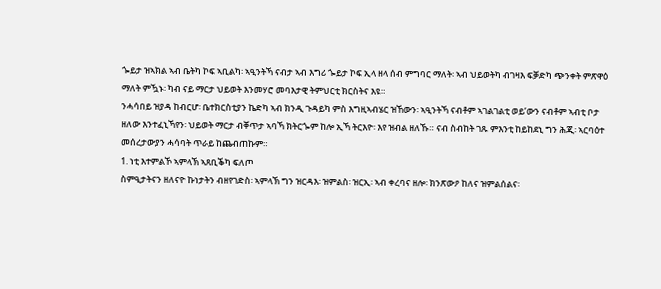ጐይታ ዝኣክል ኣብ ቤትካ ኮፍ ኣቢልካ፡ ኣዒንትኻ ናብታ ኣብ እግሪ ጐይታ ኮፍ ኢላ ዘላ ሰብ ምግባር ማለት፡ ኣብ ህይወትካ ብገዛእ ፍቓድካ ጭንቀት ምጽዋዕ ማለት ምዃኑ፡ ካብ ናይ ማርታ ህይወት እንመሃሮ መባእታዊ ትምህርቲ ክርስትና እዩ።
ንሓሳበይ ዝያዳ ከብርሆ፡ ቤተክርስቲያን ኬድካ ኣብ ክንዲ ጉዳይካ ምስ እግዚኣብሄር ዝኸውን፡ ኣዒንትኻ ናብቶም ኣገልገልቲ ወይ’ውን ናብቶም ኣብቲ ቦታ ዘለው እንተፈኒኻየን፡ ህይወት ማርታ ብቐጥታ ኣባኻ ክትርጐም ከሎ ኢኻ ትርእዮ፡ እየ ዝብል ዘለኹ። ናብ ስብከት ገጹ ምእንቲ ከይከደኒ ግን ሕጂ፡ ኣርባዕተ መሰረታውያን ሓሳባት ጥራይ ከጨብጠኩም።
1. ነቲ እተምልኾ ኣምላኽ ኣጸቢቕካ ፍለጦ
ስምዒታትናን ዘለናዮ ኩነታትን ብዘየገድስ፡ ኣምላኽ ግን ዝርዳእ፡ ዝምልስ፡ ዝርኢ፡ ኣብ ቀረባና ዘሎ፡ ክንጽውዖ ከለና ዝምልሰልና፡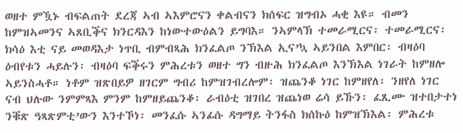ወዘተ ምዃኑ ብፍልጠት ደረጃ ኣብ ኣእምሮናን ቀልብናን ክሰፍር ዝግብኦ ሓቂ እዩ። ብመን ከምዝኣመንና ኣጸቢቕና ክንርዳእን ከነውተውዕልን ይግባእ። ንኣምላኽ ተመራሚርና፡ ተመራሚርና፡ ክሳዕ እቲ ናይ መወዳእታ ነጥቢ ብምብጻሕ ክንፈልጦ ንኽእል ኢና’ኳ ኣይንበል እምበር፡ ብዛዕባ ዕብየቱን ሓይሉን፡ ብዛዕባ ፍቕሩን ምሕረቱን ወዘተ ግን ብዙሕ ክንፈልጦ እንኽእል ነገራት ከምዘሎ ኣይንስሓቶ። ነቶም ዝጽበይዎ ዘገርም ግብሪ ከምዝገብረሎም፡ ዝጨንቆ ነገር ከምዘየለ፡ ንዘየለ ነገር ናብ ህሉው ንምምጻእ ምንም ከምዘይጨንቆ፡ ራብዕቲ ዝገበረ ዝጨነወ ሬሳ ይኹን፡ ፈጺሙ ዝተበታተነ ንቑጽ ዓጻጽምቲ’ውን እንተኾነ፡ መንፈሱ ኣንፊሱ ዳግማይ ትንፋስ ክሰኩዕ ከምዝኽእል፡ ምሕረቱ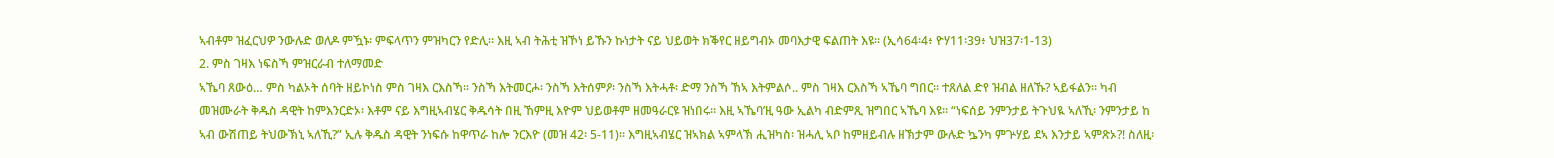ኣብቶም ዝፈርህዎ ንውሉድ ወለዶ ምዃኑ፡ ምፍላጥን ምዝካርን የድሊ። እዚ ኣብ ትሕቲ ዝኾነ ይኹን ኩነታት ናይ ህይወት ክቕየር ዘይግብኦ መባእታዊ ፍልጠት እዩ። (ኢሳ64፡4፥ ዮሃ11፡39፥ ህዝ37፡1-13)
2. ምስ ገዛእ ነፍስኻ ምዝርራብ ተለማመድ
ኣኼባ ጸውዕ… ምስ ካልኦት ሰባት ዘይኮነስ ምስ ገዛእ ርእስኻ። ንስኻ እትመርሖ፡ ንስኻ እትሰምዖ፡ ንስኻ እትሓቶ፡ ድማ ንስኻ ኸኣ እትምልሶ.. ምስ ገዛእ ርእስኻ ኣኼባ ግበር። ተጸለል ድየ ዝብል ዘለኹ? ኣይፋልን። ካብ መዝሙራት ቅዱስ ዳዊት ከምእንርድኦ፡ እቶም ናይ እግዚኣብሄር ቅዱሳት በዚ ኸምዚ እዮም ህይወቶም ዘመዓራርዩ ዝነበሩ። እዚ ኣኼባ’ዚ ዓው ኢልካ ብድምጺ ዝግበር ኣኼባ እዩ። “ነፍሰይ ንምንታይ ትጉህዪ ኣለኺ፡ ንምንታይ ከ ኣብ ውሽጠይ ትህውኽኒ ኣለኺ?” ኢሉ ቅዱስ ዳዊት ንነፍሱ ከዋጥራ ከሎ ንርእዮ (መዝ 42፡ 5-11)። እግዚኣብሄር ዝኣክል ኣምላኽ ሒዝካስ፡ ዝሓሊ ኣቦ ከምዘይብሉ ዘኽታም ውሉድ ኴንካ ምጕሃይ ደኣ እንታይ ኣምጽኦ?! ስለዚ፡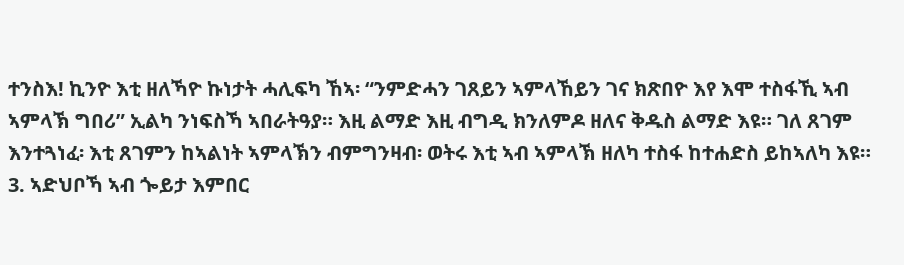ተንስእ! ኪንዮ እቲ ዘለኻዮ ኩነታት ሓሊፍካ ኸኣ፡ “ንምድሓን ገጸይን ኣምላኸይን ገና ክጽበዮ እየ እሞ ተስፋኺ ኣብ ኣምላኽ ግበሪ” ኢልካ ንነፍስኻ ኣበራትዓያ። እዚ ልማድ እዚ ብግዲ ክንለምዶ ዘለና ቅዱስ ልማድ እዩ። ገለ ጸገም እንተጓነፈ፡ እቲ ጸገምን ከኣልነት ኣምላኽን ብምግንዛብ፡ ወትሩ እቲ ኣብ ኣምላኽ ዘለካ ተስፋ ከተሐድስ ይከኣለካ እዩ።
3. ኣድህቦኻ ኣብ ጐይታ እምበር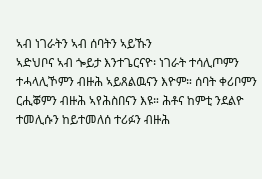ኣብ ነገራትን ኣብ ሰባትን ኣይኹን
ኣድህቦና ኣብ ጐይታ እንተጌርናዮ፡ ነገራት ተሳሊጦምን ተሓላሊኾምን ብዙሕ ኣይጸልዉናን እዮም። ሰባት ቀሪቦምን ርሒቖምን ብዙሕ ኣየሕስበናን እዩ። ሕቶና ከምቲ ንደልዮ ተመሊሱን ከይተመለሰ ተሪፉን ብዙሕ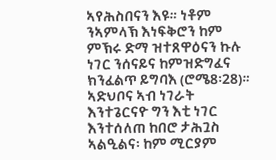ኣየሕስበናን እዩ። ነቶም ንኣምላኽ እነፍቅሮን ከም ምኽሩ ድማ ዝተጸዋዕናን ኩሉ ነገር ንሰናይና ከምዝድግፈና ክንፈልጥ ይግባእ (ሮሜ8፡28)። ኣድህቦና ኣብ ነገራት እንተጌርናዮ ግን እቲ ነገር እንተሰለጠ ከበሮ ታሕጓስ ኣልዒልና፡ ከም ሚርያም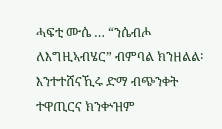ሓፍቲ ሙሴ … “ንሴብሖ ለእግዚኣብሄር” ብምባል ክንዘልል፡ እንተተሸናኺሩ ድማ ብጭንቀት ተዋጢርና ክንቍዝም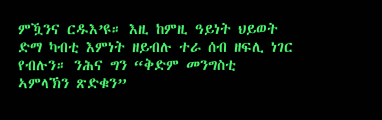ምዃንና ርዱእ’ዩ። እዚ ከምዚ ዓይነት ህይወት ድማ ካብቲ እምነት ዘይብሉ ተራ ሰብ ዘፍሊ ነገር የብሉን። ንሕና ግን “ቅድም መንግስቲ ኣምላኽን ጽድቁን”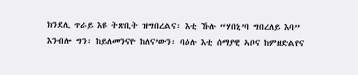ክንደሊ ጥራይ እዩ ትጽቢት ዝግበረልና፡ እቲ ኹሉ “ሃበኒ’ባ ግበረለይ እባ” እንብሎ ግን፡ ከይለመንናዮ ከለና’ውን፡ ባዕሉ እቲ ሰማያዊ ኣቦና ከምዘድልየና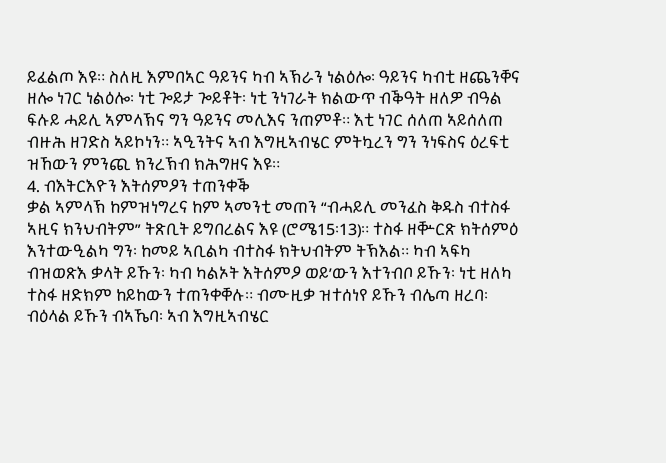ይፈልጦ እዩ። ስለዚ እምበኣር ዓይንና ካብ ኣኽራን ነልዕሎ፡ ዓይንና ካብቲ ዘጨንቐና ዘሎ ነገር ነልዕሎ፡ ነቲ ጐይታ ጐይቶት፡ ነቲ ንነገራት ክልውጥ ብቕዓት ዘለዎ ብዓል ፍሉይ ሓይሊ ኣምላኽና ግን ዓይንና መሊእና ንጠምቶ። እቲ ነገር ሰለጠ ኣይሰለጠ ብዙሕ ዘገድስ ኣይኮነን። ኣዒንትና ኣብ እግዚኣብሄር ምትኳረን ግን ንነፍስና ዕረፍቲ ዝኸውን ምንጪ ክንረኽብ ክሕግዘና እዩ።
4. ብእትርእዮን እትሰምዖን ተጠንቀቕ
ቃል ኣምላኽ ከምዝነግረና ከም ኣመንቲ መጠን “ብሓይሊ መንፈስ ቅዱስ ብተስፋ ኣዚና ክንህብትም” ትጽቢት ይግበረልና እዩ (ሮሜ15፡13)። ተስፋ ዘቝርጽ ክትሰምዕ እንተውዒልካ ግን፡ ከመይ ኣቢልካ ብተስፋ ክትህብትም ትኽእል። ካብ ኣፍካ ብዝወጽእ ቃላት ይኹን፡ ካብ ካልኦት እትሰምዖ ወይ’ውን እተንብቦ ይኹን፡ ነቲ ዘለካ ተስፋ ዘድክም ከይከውን ተጠንቀቐሉ። ብሙዚቃ ዝተሰነየ ይኹን ብሌጣ ዘረባ፡ ብዕላል ይኹን ብኣኼባ፡ ኣብ እግዚኣብሄር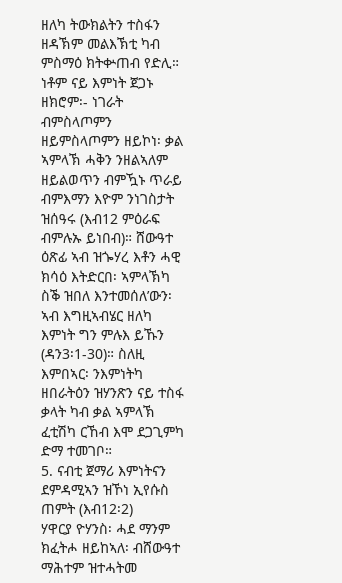ዘለካ ትውክልትን ተስፋን ዘዳኽም መልእኽቲ ካብ ምስማዕ ክትቍጠብ የድሊ። ነቶም ናይ እምነት ጀጋኑ ዘክሮም፡- ነገራት ብምስላጦምን ዘይምስላጦምን ዘይኮነ፡ ቃል ኣምላኽ ሓቅን ንዘልኣለም ዘይልወጥን ብምዃኑ ጥራይ ብምእማን እዮም ንነገስታት ዝሰዓሩ (እብ12 ምዕራፍ ብምሉኡ ይነበብ)። ሸውዓተ ዕጽፊ ኣብ ዝጐሃረ እቶን ሓዊ ክሳዕ እትድርበ፡ ኣምላኽካ ስቕ ዝበለ እንተመሰለ’ውን፡ ኣብ እግዚኣብሄር ዘለካ እምነት ግን ምሉእ ይኹን (ዳን3፡1-30)። ስለዚ እምበኣር፡ ንእምነትካ ዘበራትዕን ዝሃንጽን ናይ ተስፋ ቃላት ካብ ቃል ኣምላኽ ፈቲሽካ ርኸብ እሞ ደጋጊምካ ድማ ተመገቦ።
5. ናብቲ ጀማሪ እምነትናን ደምዳሚኣን ዝኾነ ኢየሱስ ጠምት (እብ12፡2)
ሃዋርያ ዮሃንስ፡ ሓደ ማንም ክፈትሖ ዘይከኣለ፡ ብሸውዓተ ማሕተም ዝተሓትመ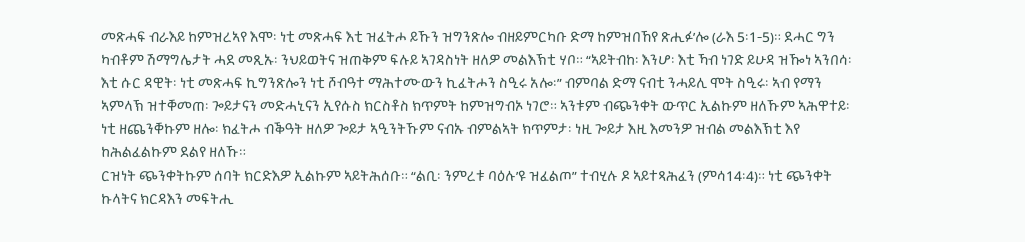መጽሓፍ ብራእይ ከምዝረኣየ እሞ፡ ነቲ መጽሓፍ እቲ ዝፈትሖ ይኹን ዝግንጽሎ ብዘይምርካቡ ድማ ከምዝበኸየ ጽሒፉ’ሎ (ራእ 5፡1-5)። ደሓር ግን ካብቶም ሽማግሌታት ሓደ መጺኡ፡ ንህይወትና ዝጠቅም ፍሉይ ኣገዳስነት ዘለዎ መልእኽቲ ሃቦ። “ኣይትብከ፡ እንሆ፡ እቲ ኻብ ነገድ ይሁዳ ዝዀነ ኣንበሳ፡ እቲ ሱር ዳዊት፡ ነቲ መጽሓፍ ኪግንጽሎን ነቲ ሾብዓተ ማሕተሙውን ኪፈትሖን ስዒሩ አሎ፡” ብምባል ድማ ናብቲ ንሓይሊ ሞት ስዒሩ፡ ኣብ የማን ኣምላኽ ዝተቐመጠ፡ ጐይታናን መድሓኒናን ኢየሱስ ክርስቶስ ክጥምት ከምዝግብኦ ነገሮ። ኣንቱም ብጭንቀት ውጥር ኢልኩም ዘለኹም ኣሕዋተይ፡ ነቲ ዘጨንቐኩም ዘሎ፡ ክፈትሖ ብቕዓት ዘለዎ ጐይታ ኣዒንትኹም ናብኡ ብምልኣት ክጥምታ፡ ነዚ ጐይታ እዚ እመንዎ ዝብል መልእኽቲ እየ ከሕልፈልኩም ደልየ ዘለኹ።
ርዝነት ጭንቀትኩም ሰባት ክርድእዎ ኢልኩም ኣይትሕሰቡ። “ልቢ፡ ንምረቱ ባዕሉ’ዩ ዝፈልጦ” ተብሂሉ ዶ ኣይተጻሕፈን (ምሳ14፡4)። ነቲ ጭንቀት ኩላትና ክርዳእን መፍትሒ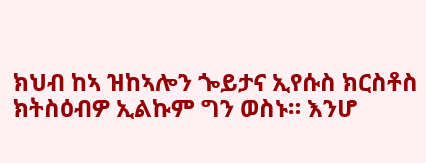ክህብ ከኣ ዝከኣሎን ጐይታና ኢየሱስ ክርስቶስ ክትስዕብዎ ኢልኩም ግን ወስኑ። እንሆ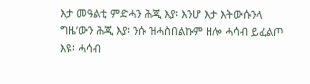እታ መዓልቲ ምድሓን ሕጂ እያ፡ እንሆ እታ እትውሱንላ ግዜ’ውን ሕጂ እያ፡ ንሱ ዝሓስበልኩም ዘሎ ሓሳብ ይፈልጦ እዩ፡ ሓሳብ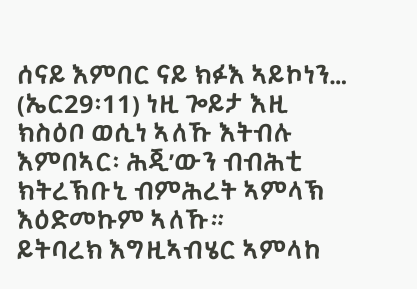ሰናይ እምበር ናይ ክፉእ ኣይኮነን… (ኤር29፡11) ነዚ ጐይታ እዚ ክስዕቦ ወሲነ ኣለኹ እትብሉ እምበኣር፡ ሕጂ’ውን ብብሕቲ ክትረኽቡኒ ብምሕረት ኣምላኽ እዕድመኩም ኣለኹ።
ይትባረክ እግዚኣብሄር ኣምላከ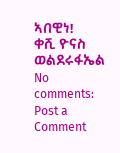ኣበዊነ!
ቀሺ ዮናስ ወልደሩፋኤል
No comments:
Post a Comment